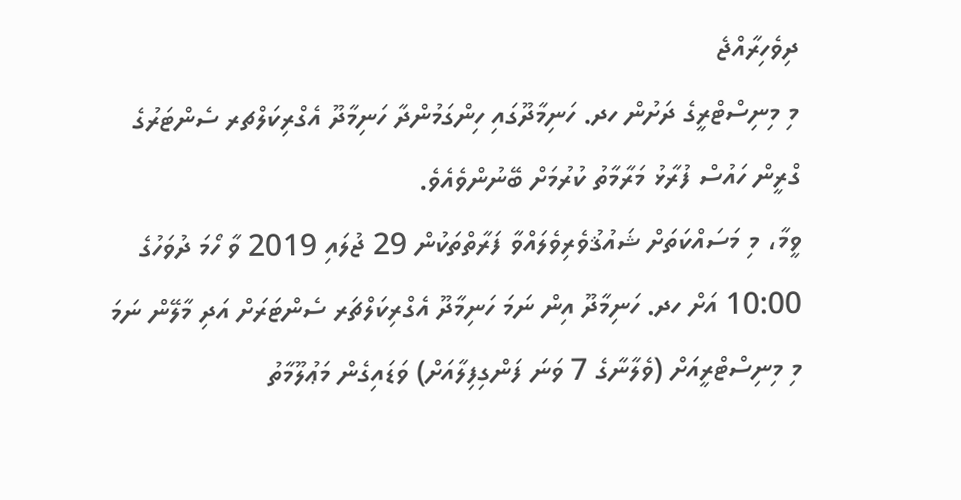ދިވެހިރާއްޖެ
މި މިނިސްޓްރީގެ ދަށުން ހދ. ހަނިމާދޫގައި ހިންގަމުންދާ ހަނިމާދޫ އެގްރިކަލްޗރ ސެންޓަރުގެ ގްރީން ހައުސް ފުރާޅު މަރާމާތު ކުރުމަށް ބޭނުންވެއެވެ.
ވީމާ، މި މަސައްކަތަށް ޝައުޤުވެރިވެލައްވާ ފަރާތްތަކުން 29 ޖުލައި 2019 ވާ ހޯމަ ދުވަހުގެ 10:00 އަށް ހދ. ހަނިމާދޫ އިން ނަމަ ހަނިމާދޫ އެގްރިކަލްޗަރ ސެންޓަރަށް އަދި މާލޭން ނަމަ މި މިނިސްޓްރީއަށް (ވެލާނާގެ 7 ވަނަ ފަންގިފިލާއަށް) ވަޑައިގެން މަޢުލޫމާތު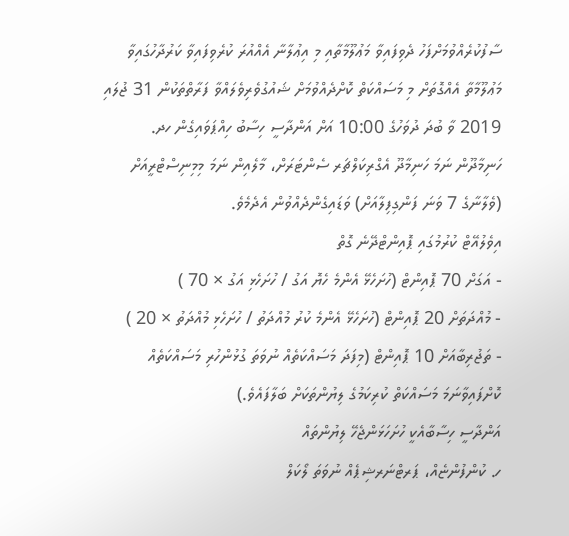ސާފުކުރެއްވުމަށްފަހު ދެވިފައިވާ މަޢުލޫމާތާއި މި އިޢުލާނާ އެއްއުރަ ކުރެވިފައިވާ ކަރުދާހުގައިވާ މަޢުލޫމާތާ އެއްގޮތަށް މި މަސައްކަތް ކޮށްދެއްވުމަށް ޝައުގުވެރިވެލައްވާ ފަރާތްތަކުން 31 ޖުލައި 2019 ވާ ބުދަ ދުވަހުގެ 10:00 އަށް އަންދާސީ ހިސާބު ހިއްޕަވައިގެން ހދ. ހަނިމާދޫން ނަމަ ހަނިމާދޫ އެގްރިކަލްޗަރ ސެންޓަރަށް، މާލެއިން ނަމަ މިމިނިސްޓްރީއަށް (ވެލާނާގެ 7 ވަނަ ފަންގިފިލާއަށް) ވަޑައިގެންދެއްވުން އެދެމެވެ.
އިވެލުއޭޓް ކުރުމުގައި ޕޮއިންޓްދޭނެ ގޮތް
- އަގަށް 70 ޕޮއިންޓް (ހުށަހެޅޭ އެންމެ ހެޔޮ އަގު / ހުށަހެޅި އަގު × 70 )
- މުއްދަތަށް 20 ޕޮއިންޓް (ހުށަހެޅޭ އެންމެ ކުރު މުއްދަތު / ހުށަހެޅި މުއްދަތު × 20 )
- ތަޖުރިބާއަށް 10 ޕޮއިންޓް (މިފަދަ މަސައްކަތެއް ނުވަތަ ގުޅުންހުރި މަސައްކަތެއް ކޮށްފައިވާނަމަ މަސައްކަތް ކުރިކަމުގެ ލިޔުންތަކަށް ބަލާފައެވެ.)
އަންދާސީ ހިސާބާއެކީ ހުށަހަޅަންޖެހޭ ލިޔުންތައް
ހ. ކުންފުންޏެއް، ޕަރޓްނަރޝިޕެއް ނުވަތަ ލޯކަލް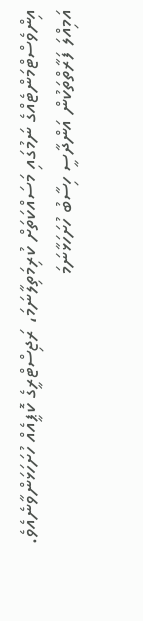އިންވެސްޓްމަންޓެއްގެ ނަމުގައި މަސައްކަތަށް ކުރިމަތިލާނަމަ، ރަޖިސްޓްރީގެ ކޮޕީއެއް ހުށަހަޅަންވާނެއެވެ. އަމިއްލަ ފަރާތްތަކުން އަންދާސީ ހިސާބު ހުށަހަޅާނަމަ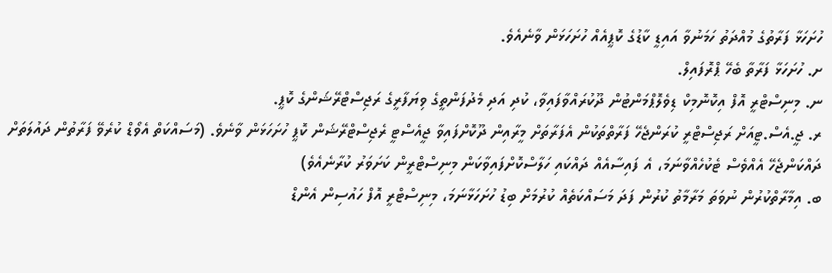ހުށަހަޅާ ފަރާތުގެ މުއްދަތު ހަމަނުވާ އައިޑީ ކާޑުގެ ކޮޕީއެއް ހުށަހަޅަން ވާނެއެވެ.
ށ. ހުށަހަޅާ ފަރާތާ ބެހޭ ޕްރޮފައިލް.
ނ. މިނިސްޓްރީ އޮފް އިކޮނޮމިކް ޑިވެލޮޕްމަންޓުން ދޫކުރައްވާފައިވާ، ކުދި އަދި މެދުފަންތީގެ ވިޔަފާރީގެ ރަޖިސްޓްރޭޝަންގެ ކޮޕީ.
ރ. ޖީ.އެސް.ޓީއަށް ރަޖިސްޓްރީ ކުރަންޖެހޭ ފަރާތްތަކުން އެފަރާތަށް މީރާއިން ދޫކޮށްފައިވާ ޖީއެސްޓީ ރެޖިސްޓްރޭޝަން ކޮޕީ ހުށަހަޅަން ވާނެވެ. (މަސައްކަތް އެވޯޑް ކުރެވޭ ފަރާތުން ދައުލަތަށް ދައްކަންޖެހޭ އެއްވެސް ޓެކުހެއްވާނަމަ، އެ ފައިސާއެއް ދައްކައި ހަލާސްކޮށްފައިވާކަން މިނިސްޓްރީން ކަށަވަރު ކުރާނެއެވެ)
ބ. އިމާރާތްކުރުން ނުވަތަ މަރާމާތު ކުރުން ފަދަ މަސައްކަތެއް ކުރުމަށް ބިޑު ހުށަހަޅާނަމަ، މިނިސްޓްރީ އޮފް ހައުސިން އެންޑް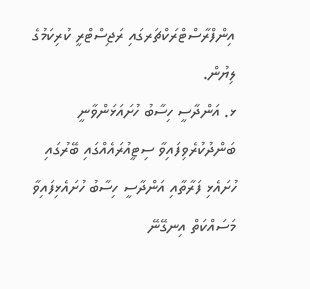އިންފްރާސްޓްރަކްޗަރގައި ރަޖިސްޓްރީ ކުރިކަމުގެ ލިޔުން.
ޅ. އަންދާސީ ހިސާބު ހުށައަޅަންވާނީ ބަންދުކުރެވިފައިވާ ސިޓީއުރައެއްގައި ބޭރުގައި ހުށައެޅި ފަރާތާއި އަންދާސީ ހިސާބު ހުށައެޅިފައިވާ މަސައްކަތް އިނގޭނޭ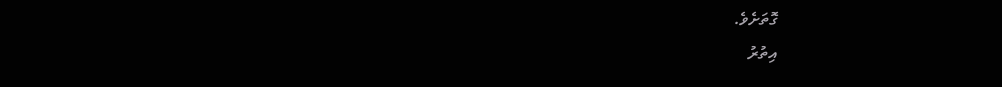ގޮތަށެވެ.
އިތުރު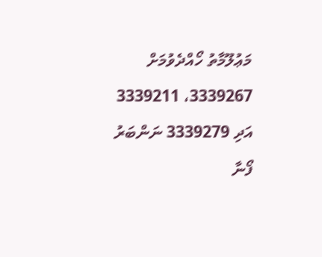މަޢުލޫމާތު ހޯއްދެވުމަށް 3339267، 3339211 އަދި 3339279 ނަންބަރު ފޯނާ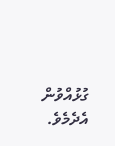ގުޅުއްވުން އެދެމެވެ.